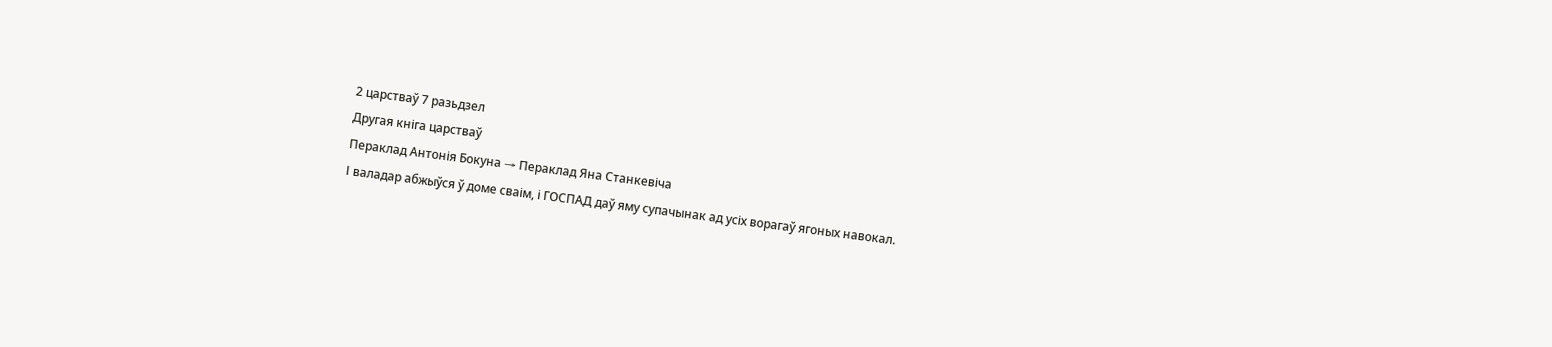2 царстваў 7 разьдзел
Другая кніга царстваў
Пераклад Антонія Бокуна → Пераклад Яна Станкевіча
І валадар абжыўся ў доме сваім, і ГОСПАД даў яму супачынак ад усіх ворагаў ягоных навокал.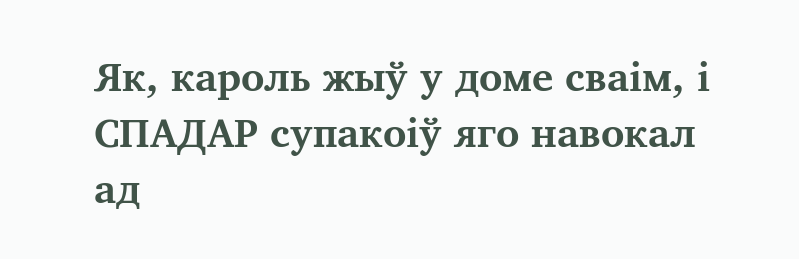Як, кароль жыў у доме сваім, і СПАДАР супакоіў яго навокал ад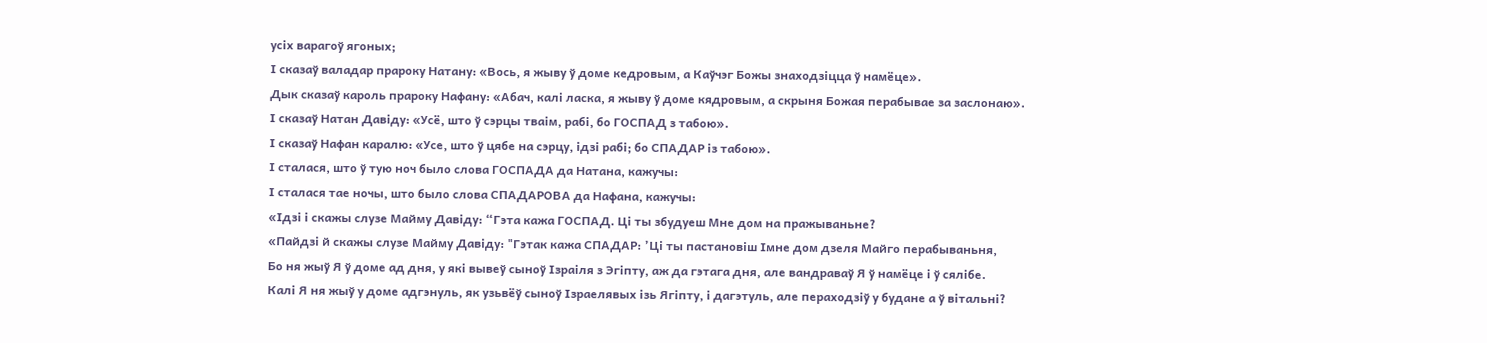усіх варагоў ягоных;
І сказаў валадар прароку Натану: «Вось, я жыву ў доме кедровым, а Каўчэг Божы знаходзіцца ў намёце».
Дык сказаў кароль прароку Нафану: «Абач, калі ласка, я жыву ў доме кядровым, а скрыня Божая перабывае за заслонаю».
І сказаў Натан Давіду: «Усё, што ў сэрцы тваім, рабі, бо ГОСПАД з табою».
І сказаў Нафан каралю: «Усе, што ў цябе на сэрцу, ідзі рабі; бо СПАДАР із табою».
І сталася, што ў тую ноч было слова ГОСПАДА да Натана, кажучы:
І сталася тае ночы, што было слова СПАДАРОВА да Нафана, кажучы:
«Ідзі і скажы слузе Майму Давіду: “Гэта кажа ГОСПАД. Ці ты збудуеш Мне дом на пражываньне?
«Пайдзі й скажы слузе Майму Давіду: "Гэтак кажа СПАДАР: ’Ці ты пастановіш Імне дом дзеля Майго перабываньня,
Бо ня жыў Я ў доме ад дня, у які вывеў сыноў Ізраіля з Эгіпту, аж да гэтага дня, але вандраваў Я ў намёце і ў сялібе.
Калі Я ня жыў у доме адгэнуль, як узьвёў сыноў Ізраелявых ізь Ягіпту, і дагэтуль, але пераходзіў у будане а ў вітальні?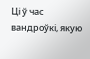Ці ў час вандроўкі, якую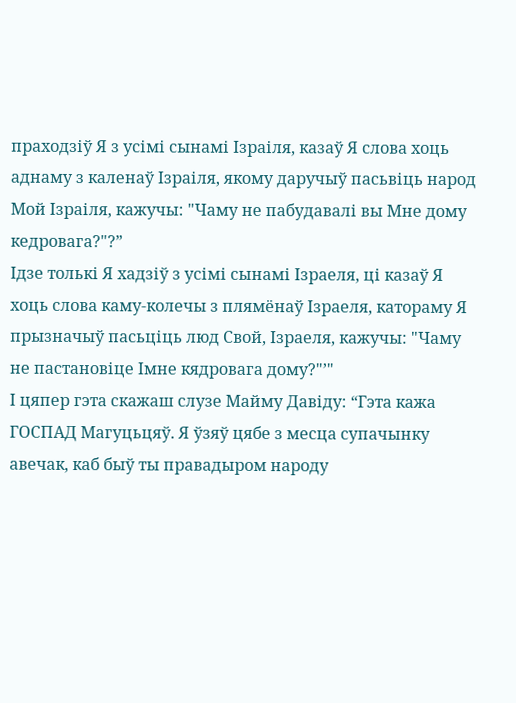праходзіў Я з усімі сынамі Ізраіля, казаў Я слова хоць аднаму з каленаў Ізраіля, якому даручыў пасьвіць народ Мой Ізраіля, кажучы: "Чаму не пабудавалі вы Мне дому кедровага?"?”
Ідзе толькі Я хадзіў з усімі сынамі Ізраеля, ці казаў Я хоць слова каму-колечы з плямёнаў Ізраеля, катораму Я прызначыў пасьціць люд Свой, Ізраеля, кажучы: "Чаму не пастановіце Імне кядровага дому?"’"
І цяпер гэта скажаш слузе Майму Давіду: “Гэта кажа ГОСПАД Магуцьцяў. Я ўзяў цябе з месца супачынку авечак, каб быў ты правадыром народу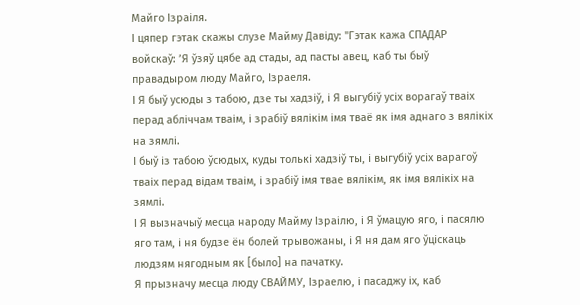Майго Ізраіля.
І цяпер гэтак скажы слузе Майму Давіду: "Гэтак кажа СПАДАР войскаў: ’Я ўзяў цябе ад стады, ад пасты авец, каб ты быў правадыром люду Майго, Ізраеля.
І Я быў усюды з табою, дзе ты хадзіў, і Я выгубіў усіх ворагаў тваіх перад абліччам тваім, і зрабіў вялікім імя тваё як імя аднаго з вялікіх на зямлі.
І быў із табою ўсюдых, куды толькі хадзіў ты, і выгубіў усіх варагоў тваіх перад відам тваім, і зрабіў імя твае вялікім, як імя вялікіх на зямлі.
І Я вызначыў месца народу Майму Ізраілю, і Я ўмацую яго, і пасялю яго там, і ня будзе ён болей трывожаны, і Я ня дам яго ўціскаць людзям нягодным як [было] на пачатку.
Я прызначу месца люду СВАЙМУ, Ізраелю, і пасаджу іх, каб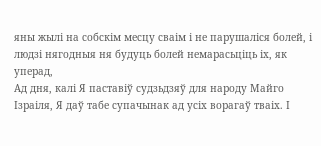яны жылі на собскім месцу сваім і не парушаліся болей, і людзі нягодныя ня будуць болей немарасьціць іх, як уперад,
Ад дня, калі Я паставіў судзьдзяў для народу Майго Ізраіля, Я даў табе супачынак ад усіх ворагаў тваіх. І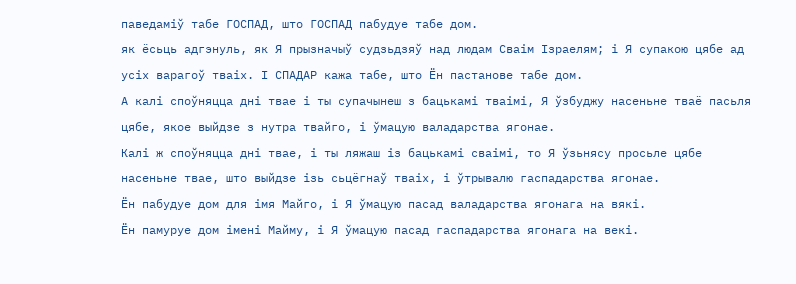паведаміў табе ГОСПАД, што ГОСПАД пабудуе табе дом.
як ёсьць адгэнуль, як Я прызначыў судзьдзяў над людам Сваім Ізраелям; і Я супакою цябе ад усіх варагоў тваіх. І СПАДАР кажа табе, што Ён пастанове табе дом.
А калі споўняцца дні твае і ты супачынеш з бацькамі тваімі, Я ўзбуджу насеньне тваё пасьля цябе, якое выйдзе з нутра твайго, і ўмацую валадарства ягонае.
Калі ж споўняцца дні твае, і ты ляжаш із бацькамі сваімі, то Я ўзьнясу просьле цябе насеньне твае, што выйдзе ізь сьцёгнаў тваіх, і ўтрывалю гаспадарства ягонае.
Ён пабудуе дом для імя Майго, і Я ўмацую пасад валадарства ягонага на вякі.
Ён памуруе дом імені Майму, і Я ўмацую пасад гаспадарства ягонага на векі.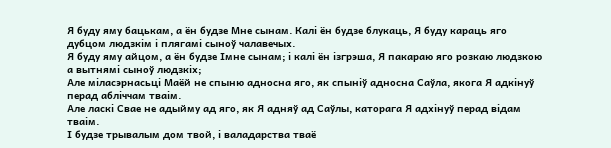Я буду яму бацькам, а ён будзе Мне сынам. Калі ён будзе блукаць, Я буду караць яго дубцом людзкім і плягамі сыноў чалавечых.
Я буду яму айцом, а ён будзе Імне сынам; і калі ён ізгрэша, Я пакараю яго розкаю людзкою а вытнямі сыноў людзкіх;
Але міласэрнасьці Маёй не спыню адносна яго, як спыніў адносна Саўла, якога Я адкінуў перад абліччам тваім.
Але ласкі Свае не адыйму ад яго, як Я адняў ад Саўлы, каторага Я адхінуў перад відам тваім.
І будзе трывалым дом твой, і валадарства тваё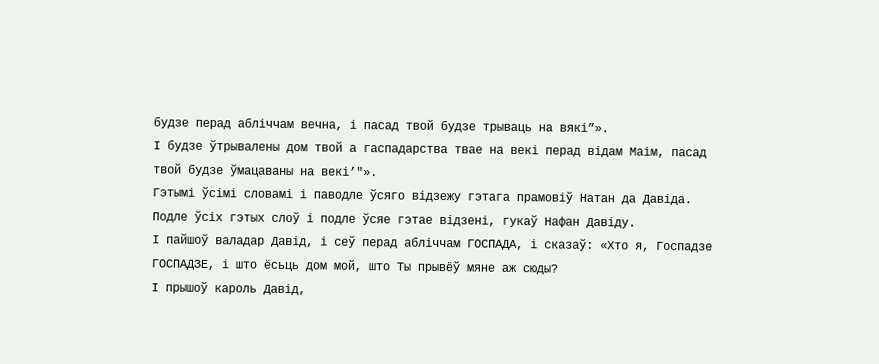будзе перад абліччам вечна, і пасад твой будзе трываць на вякі”».
І будзе ўтрывалены дом твой а гаспадарства твае на векі перад відам Маім, пасад твой будзе ўмацаваны на векі’"».
Гэтымі ўсімі словамі і паводле ўсяго відзежу гэтага прамовіў Натан да Давіда.
Подле ўсіх гэтых слоў і подле ўсяе гэтае відзені, гукаў Нафан Давіду.
І пайшоў валадар Давід, і сеў перад абліччам ГОСПАДА, і сказаў: «Хто я, Госпадзе ГОСПАДЗЕ, і што ёсьць дом мой, што Ты прывёў мяне аж сюды?
І прышоў кароль Давід,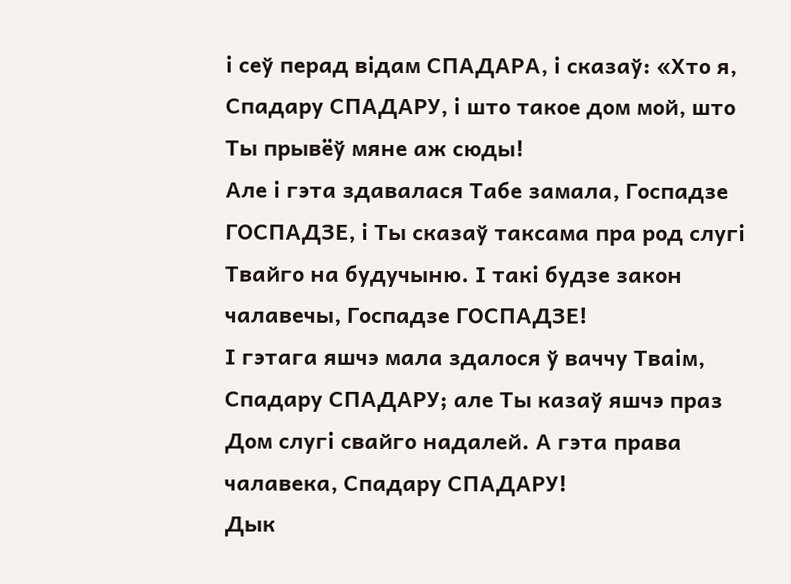і сеў перад відам СПАДАРА, і сказаў: «Хто я, Спадару СПАДАРУ, і што такое дом мой, што Ты прывёў мяне аж сюды!
Але і гэта здавалася Табе замала, Госпадзе ГОСПАДЗЕ, і Ты сказаў таксама пра род слугі Твайго на будучыню. І такі будзе закон чалавечы, Госпадзе ГОСПАДЗЕ!
І гэтага яшчэ мала здалося ў ваччу Тваім, Спадару СПАДАРУ; але Ты казаў яшчэ праз Дом слугі свайго надалей. А гэта права чалавека, Спадару СПАДАРУ!
Дык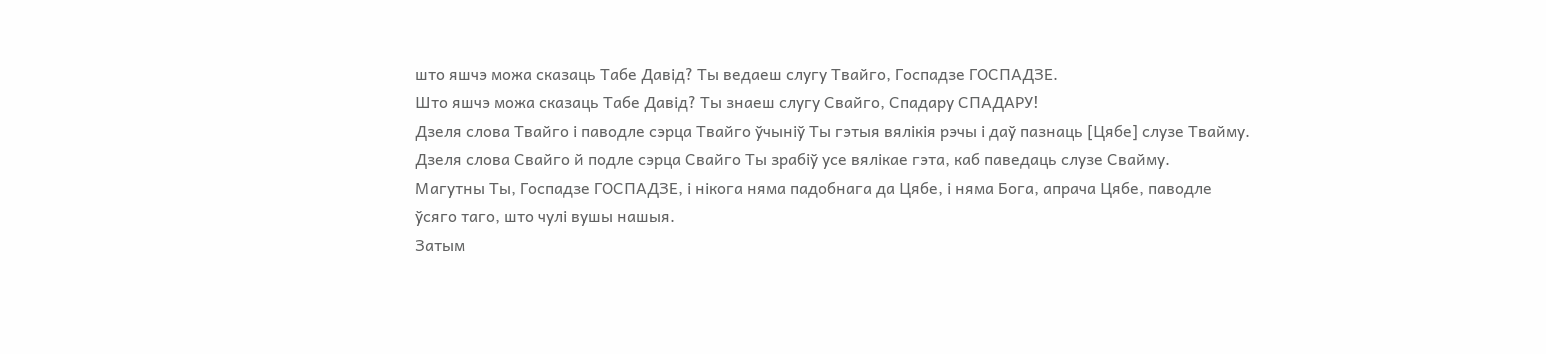што яшчэ можа сказаць Табе Давід? Ты ведаеш слугу Твайго, Госпадзе ГОСПАДЗЕ.
Што яшчэ можа сказаць Табе Давід? Ты знаеш слугу Свайго, Спадару СПАДАРУ!
Дзеля слова Твайго і паводле сэрца Твайго ўчыніў Ты гэтыя вялікія рэчы і даў пазнаць [Цябе] слузе Твайму.
Дзеля слова Свайго й подле сэрца Свайго Ты зрабіў усе вялікае гэта, каб паведаць слузе Свайму.
Магутны Ты, Госпадзе ГОСПАДЗЕ, і нікога няма падобнага да Цябе, і няма Бога, апрача Цябе, паводле ўсяго таго, што чулі вушы нашыя.
Затым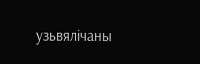узьвялічаны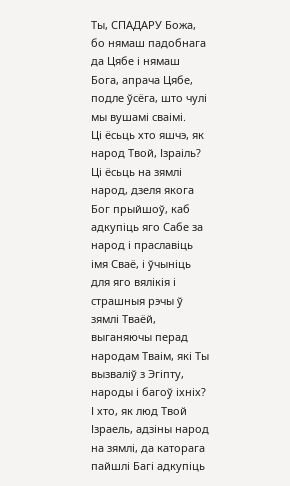Ты, СПАДАРУ Божа, бо нямаш падобнага да Цябе і нямаш Бога, апрача Цябе, подле ўсёга, што чулі мы вушамі сваімі.
Ці ёсьць хто яшчэ, як народ Твой, Ізраіль? Ці ёсьць на зямлі народ, дзеля якога Бог прыйшоў, каб адкупіць яго Сабе за народ і праславіць імя Сваё, і ўчыніць для яго вялікія і страшныя рэчы ў зямлі Тваёй, выганяючы перад народам Тваім, які Ты вызваліў з Эгіпту, народы і багоў іхніх?
І хто, як люд Твой Ізраель, адзіны народ на зямлі, да каторага пайшлі Багі адкупіць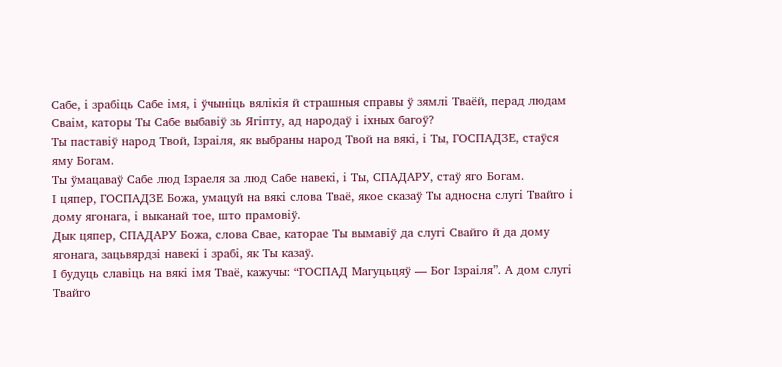Сабе, і зрабіць Сабе імя, і ўчыніць вялікія й страшныя справы ў зямлі Тваёй, перад людам Сваім, каторы Ты Сабе выбавіў зь Ягіпту, ад народаў і іхных багоў?
Ты паставіў народ Твой, Ізраіля, як выбраны народ Твой на вякі, і Ты, ГОСПАДЗЕ, стаўся яму Богам.
Ты ўмацаваў Сабе люд Ізраеля за люд Сабе навекі, і Ты, СПАДАРУ, стаў яго Богам.
І цяпер, ГОСПАДЗЕ Божа, умацуй на вякі слова Тваё, якое сказаў Ты адносна слугі Твайго і дому ягонага, і выканай тое, што прамовіў.
Дык цяпер, СПАДАРУ Божа, слова Свае, каторае Ты вымавіў да слугі Свайго й да дому ягонага, зацьвярдзі навекі і зрабі, як Ты казаў.
І будуць славіць на вякі імя Тваё, кажучы: “ГОСПАД Магуцьцяў — Бог Ізраіля”. А дом слугі Твайго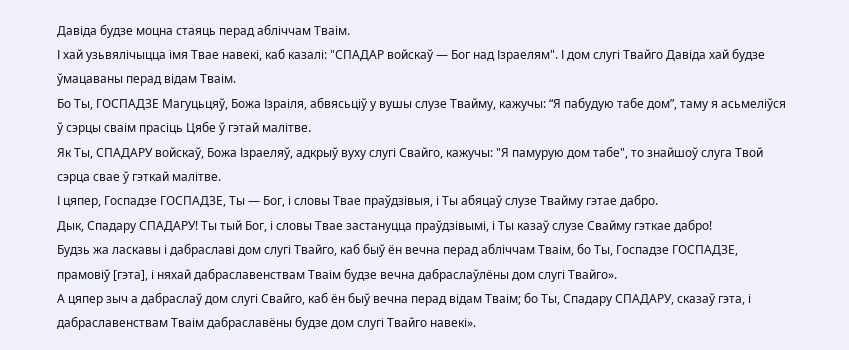Давіда будзе моцна стаяць перад абліччам Тваім.
І хай узьвялічыцца імя Твае навекі, каб казалі: "СПАДАР войскаў — Бог над Ізраелям". І дом слугі Твайго Давіда хай будзе ўмацаваны перад відам Тваім.
Бо Ты, ГОСПАДЗЕ Магуцьцяў, Божа Ізраіля, абвясьціў у вушы слузе Твайму, кажучы: “Я пабудую табе дом”, таму я асьмеліўся ў сэрцы сваім прасіць Цябе ў гэтай малітве.
Як Ты, СПАДАРУ войскаў, Божа Ізраеляў, адкрыў вуху слугі Свайго, кажучы: "Я памурую дом табе", то знайшоў слуга Твой сэрца свае ў гэткай малітве.
І цяпер, Госпадзе ГОСПАДЗЕ, Ты — Бог, і словы Твае праўдзівыя, і Ты абяцаў слузе Твайму гэтае дабро.
Дык, Спадару СПАДАРУ! Ты тый Бог, і словы Твае застануцца праўдзівымі, і Ты казаў слузе Свайму гэткае дабро!
Будзь жа ласкавы і дабраславі дом слугі Твайго, каб быў ён вечна перад абліччам Тваім, бо Ты, Госпадзе ГОСПАДЗЕ, прамовіў [гэта], і няхай дабраславенствам Тваім будзе вечна дабраслаўлёны дом слугі Твайго».
А цяпер зыч а дабраслаў дом слугі Свайго, каб ён быў вечна перад відам Тваім; бо Ты, Спадару СПАДАРУ, сказаў гэта, і дабраславенствам Тваім дабраславёны будзе дом слугі Твайго навекі».